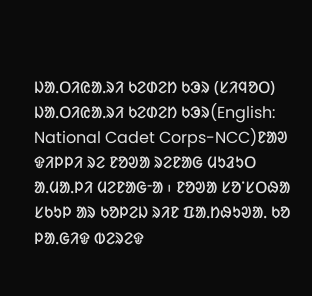ᱡᱟᱹᱛᱤᱭᱟᱹᱨᱤ ᱠᱮᱰᱮᱴ ᱠᱳᱨ (ᱥᱤᱧᱚᱛ)
ᱡᱟᱹᱛᱤᱭᱟᱹᱨᱤ ᱠᱮᱰᱮᱴ ᱠᱳᱨ(English: National Cadet Corps-NCC)ᱱᱟᱣ ᱫᱤᱞᱞᱤ ᱨᱮ ᱱᱚᱣᱟ ᱨᱮᱱᱟᱜ ᱢᱩᱲᱩᱛ ᱟᱹᱢᱟᱹᱞᱤ ᱢᱮᱱᱟᱜᱼᱟ ᱾ ᱱᱚᱣᱟ ᱥᱚᱸᱥᱛᱷᱟ ᱥᱠᱩᱞ ᱟᱨ ᱠᱚᱞᱮᱡ ᱨᱤᱱ ᱯᱟᱹᱴᱷᱩᱣᱟᱹ ᱠᱚ ᱞᱟᱹᱜᱤᱫ ᱵᱮᱨᱮᱫ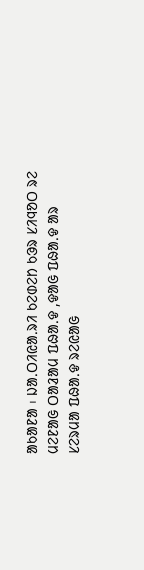ᱟᱠᱟᱱᱟ ᱾ ᱡᱟᱹᱛᱤᱭᱟᱹᱨᱤ ᱠᱮᱰᱮᱴ ᱠᱳᱨ ᱥᱤᱧᱚᱛ ᱨᱮ ᱢᱮᱱᱟᱜ ᱛᱟᱲᱟᱢ ᱯᱷᱟᱹᱫ ,ᱫᱟᱜ ᱯᱷᱟᱹᱫ ᱟᱨ ᱥᱮᱨᱢᱟ ᱯᱷᱟᱹᱫ ᱨᱮᱭᱟᱜ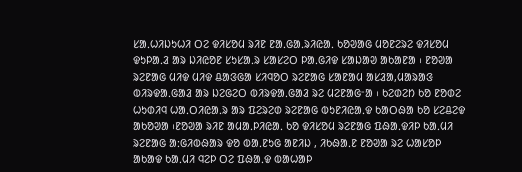ᱥᱟᱹᱦᱤᱡᱩᱦᱤ ᱛᱮ ᱫᱤᱥᱚᱢ ᱨᱤᱱ ᱱᱟᱹᱜᱟᱹᱨᱤᱭᱟᱹ ᱠᱚᱣᱟᱜ ᱢᱚᱱᱮᱨᱮ ᱫᱤᱥᱚᱢ ᱫᱩᱞᱟᱹᱲ ᱟᱨ ᱡᱤᱭᱚᱱ ᱥᱩᱥᱟᱹᱨ ᱥᱟᱥᱮᱛ ᱞᱟᱹᱜᱤᱫ ᱥᱟᱡᱟᱣ ᱟᱠᱟᱱᱟ ᱾ ᱱᱚᱣᱟ ᱨᱮᱱᱟᱜ ᱢᱤᱫ ᱢᱤᱫ ᱪᱟᱝᱜᱟ ᱥᱤᱧᱚᱛ ᱨᱮᱱᱟᱜ ᱥᱟᱱᱟᱢ ᱟᱥᱲᱟ,ᱢᱟᱨᱟᱝ ᱵᱤᱨᱫᱟᱹᱜᱟᱲ ᱟᱨ ᱡᱮᱜᱮᱛ ᱵᱤᱨᱫᱟᱹᱜᱟᱲ ᱨᱮ ᱢᱮᱱᱟᱜᱼᱟ ᱾ ᱠᱮᱰᱮᱴ ᱠᱚ ᱱᱚᱰᱮ ᱦᱩᱰᱤᱧ ᱦᱟᱹᱛᱤᱭᱟᱹᱨ ᱟᱨ ᱯᱮᱨᱮᱰ ᱨᱮᱱᱟᱜ ᱵᱩᱱᱤᱭᱟᱹᱫ ᱠᱟᱛᱷᱟ ᱠᱚ ᱥᱮᱪᱮᱫ ᱟᱠᱚᱣᱟ ᱾ᱱᱚᱣᱟ ᱨᱤᱱ ᱟᱢᱟᱹᱞᱤᱭᱟᱹ ᱠᱚ ᱫᱤᱥᱚᱢ ᱨᱮᱱᱟᱜ ᱯᱷᱟᱹᱫᱤᱞ ᱠᱟᱹᱢᱤ ᱨᱮᱱᱟᱜ ᱟᱺᱜᱤᱵᱷᱟᱨ ᱫᱚ ᱵᱟᱹᱱᱩᱜ ᱟᱱᱤᱡ , ᱤᱠᱷᱟᱹᱱ ᱱᱚᱣᱟ ᱨᱮ ᱦᱟᱥᱚᱞ ᱟᱠᱟᱫ ᱠᱟᱹᱢᱤ ᱧᱮᱞ ᱛᱮ ᱯᱷᱟᱹᱫ ᱵᱟᱦᱟᱞ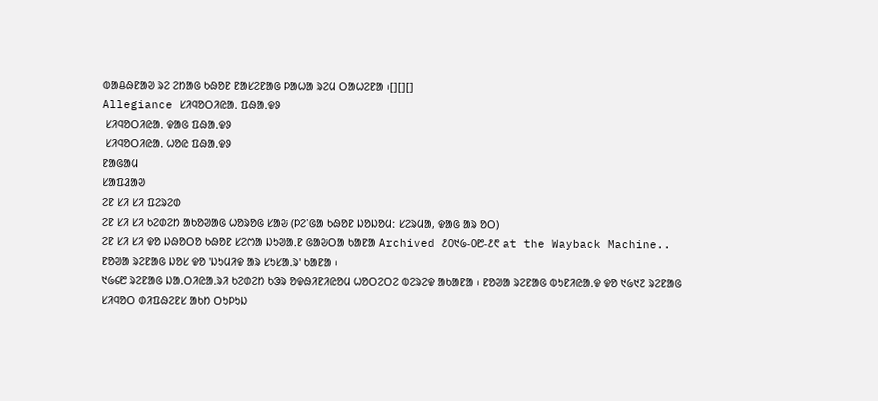ᱵᱟᱪᱷᱱᱟᱣ ᱨᱮ ᱮᱴᱟᱜ ᱠᱷᱚᱱ ᱱᱟᱥᱮᱱᱟᱜ ᱞᱟᱦᱟ ᱨᱮᱢ ᱛᱟᱦᱮᱱᱟ ᱾[][][]
Allegiance ᱥᱤᱧᱚᱛᱤᱭᱟᱹ ᱯᱷᱟᱹᱫᱽ
 ᱥᱤᱧᱚᱛᱤᱭᱟᱹ ᱫᱟᱜ ᱯᱷᱟᱹᱫᱽ
 ᱥᱤᱧᱚᱛᱤᱭᱟᱹ ᱦᱚᱭ ᱯᱷᱟᱹᱫᱽ
ᱱᱟᱜᱟᱢ
ᱥᱟᱯᱲᱟᱣ
ᱮᱱ ᱥᱤ ᱥᱤ ᱯᱮᱨᱮᱰ
ᱮᱱ ᱥᱤ ᱥᱤ ᱠᱮᱰᱮᱴ ᱟᱠᱚᱣᱟᱜ ᱦᱚᱨᱚᱜ ᱥᱟᱶ (ᱞᱮᱸᱜᱟ ᱠᱷᱚᱱ ᱡᱚᱡᱚᱢː ᱥᱮᱨᱢᱟ, ᱫᱟᱜ ᱟᱨ ᱚᱛ)
ᱮᱱ ᱥᱤ ᱥᱤ ᱫᱚ ᱡᱷᱚᱛᱚ ᱠᱷᱚᱱ ᱥᱮᱬᱟ ᱡᱩᱣᱟᱹᱱ ᱜᱟᱶᱛᱟ ᱠᱟᱱᱟ Archived ᱒᱐᱑᱙-᱐᱘-᱒᱖ at the Wayback Machine.. ᱱᱚᱣᱟ ᱨᱮᱱᱟᱜ ᱡᱚᱥ ᱫᱚ 'ᱡᱩᱢᱤᱫ ᱟᱨ ᱥᱩᱥᱟᱹᱨ' ᱠᱟᱱᱟ ᱾
᱑᱙᱔᱘ ᱨᱮᱱᱟᱜ ᱡᱟᱹᱛᱤᱭᱟᱹᱨᱤ ᱠᱮᱰᱮᱴ ᱠᱳᱨ ᱚᱫᱷᱤᱱᱤᱭᱚᱢ ᱦᱚᱛᱮᱛᱮ ᱵᱮᱨᱮᱫ ᱟᱠᱟᱱᱟ ᱾ ᱱᱚᱣᱟ ᱨᱮᱱᱟᱜ ᱵᱩᱱᱤᱭᱟᱹᱫ ᱫᱚ ᱑᱙᱑᱗ ᱨᱮᱱᱟᱜ ᱥᱤᱧᱚᱛ ᱰᱤᱯᱷᱮᱱᱥ ᱟᱠᱴ ᱛᱩᱞᱩᱡ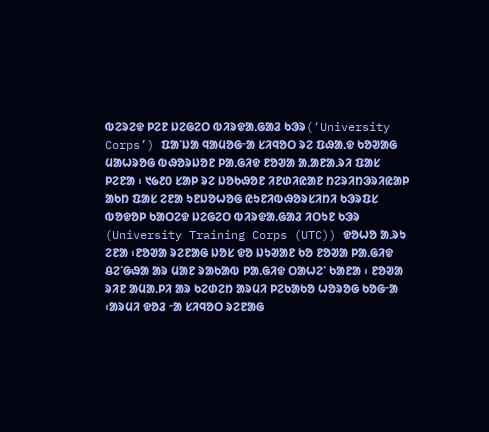ᱵᱮᱨᱮᱫ ᱞᱮᱱ ᱡᱮᱜᱮᱛ ᱵᱤᱨᱫᱟᱹᱜᱟᱲ ᱠᱳᱨ(‘University Corps’) ᱯᱟᱸᱡᱟ ᱧᱟᱢᱚᱜᱼᱟ ᱥᱤᱧᱚᱛ ᱨᱮ ᱯᱷᱟᱹᱫ ᱠᱚᱣᱟᱜ ᱢᱟᱦᱨᱚᱜ ᱵᱷᱚᱨᱡᱚᱱ ᱞᱟᱹᱜᱤᱫ ᱱᱚᱣᱟ ᱟᱹᱟᱱᱟᱹᱨᱤ ᱯᱟᱥ ᱞᱮᱱᱟ ᱾ ᱑᱙᱒᱐ ᱥᱟᱞ ᱨᱮ ᱡᱚᱠᱷᱚᱱ ᱤᱱᱰᱤᱭᱟᱱ ᱴᱮᱨᱤᱴᱳᱨᱤᱭᱟᱞ ᱟᱠᱴ ᱯᱟᱥ ᱮᱱᱟ ᱩᱱᱡᱚᱦᱚᱜ ᱭᱩᱱᱤᱵᱷᱚᱨᱥᱤᱴᱤ ᱠᱳᱨᱯᱥ ᱵᱚᱫᱚᱞ ᱠᱟᱛᱮᱫ ᱡᱮᱜᱮᱛ ᱵᱤᱨᱫᱟᱹᱜᱟᱲ ᱤᱛᱩᱱ ᱠᱳᱨ (University Training Corps (UTC)) ᱫᱚᱦᱚ ᱟᱹᱨᱩ ᱮᱱᱟ ᱾ᱱᱚᱣᱟ ᱨᱮᱱᱟᱜ ᱡᱚᱥ ᱫᱚ ᱡᱩᱣᱟᱱ ᱠᱚ ᱱᱚᱣᱟ ᱞᱟᱹᱜᱤᱫ ᱪᱮᱸᱜᱷᱟ ᱟᱨ ᱢᱟᱱ ᱨᱟᱠᱟᱵ ᱞᱟᱹᱜᱤᱫ ᱛᱟᱦᱮᱸ ᱠᱟᱱᱟ ᱾ ᱱᱚᱣᱟ ᱨᱤᱱ ᱟᱢᱟᱹᱞᱤ ᱟᱨ ᱠᱮᱰᱮᱴ ᱟᱨᱢᱤ ᱞᱮᱠᱟᱠᱚ ᱦᱚᱨᱚᱜ ᱠᱚᱜᱼᱟ ᱾ᱟᱨᱢᱤ ᱫᱚᱲ ᱼᱟ ᱥᱤᱧᱚᱛ ᱨᱮᱱᱟᱜ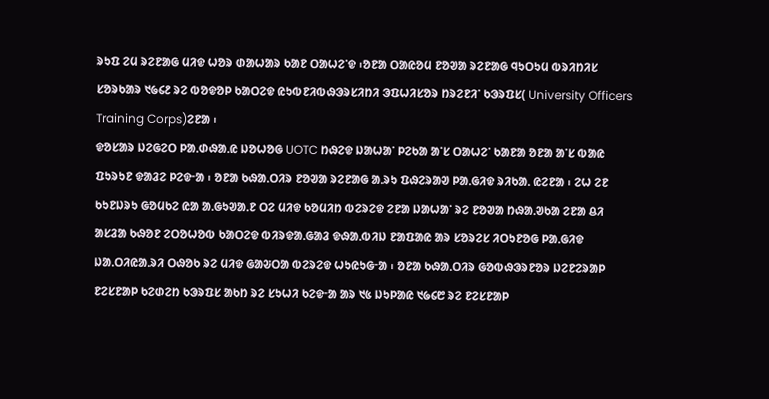ᱨᱩᱯ ᱮᱢ ᱨᱮᱱᱟᱜ ᱢᱤᱫ ᱦᱚᱨ ᱰᱟᱦᱟᱨ ᱠᱟᱱ ᱛᱟᱦᱮᱸᱫ ᱾ᱚᱱᱟ ᱛᱟᱭᱚᱢ ᱱᱚᱣᱟ ᱨᱮᱱᱟᱜ ᱧᱩᱛᱩᱢ ᱵᱨᱤᱴᱤᱥ ᱥᱚᱨᱠᱟᱨ ᱑᱙᱔᱒ ᱨᱮ ᱵᱚᱫᱚᱞ ᱠᱟᱛᱮᱫ ᱭᱩᱵᱱᱤᱵᱷᱳᱨᱥᱤᱴᱤ ᱳᱯᱦᱤᱥᱚᱨ ᱴᱨᱮᱱᱤᱸ ᱠᱳᱨᱯᱥ( University Officers Training Corps)ᱮᱱᱟ ᱾
ᱫᱚᱥᱟᱨ ᱡᱮᱜᱮᱛ ᱞᱟᱹᱰᱷᱟᱹᱭ ᱡᱚᱦᱚᱜ UOTC ᱴᱷᱮᱫ ᱡᱟᱦᱟᱸ ᱞᱮᱠᱟ ᱟᱸᱥ ᱛᱟᱦᱮᱸ ᱠᱟᱱᱟ ᱚᱱᱟ ᱟᱸᱥ ᱵᱟᱭ ᱯᱩᱨᱩᱱ ᱫᱟᱲᱮ ᱞᱮᱫᱼᱟ ᱾ ᱚᱱᱟ ᱠᱷᱟᱹᱛᱤᱨ ᱱᱚᱣᱟ ᱨᱮᱱᱟᱜ ᱟᱹᱨᱩ ᱯᱷᱮᱨᱟᱣ ᱞᱟᱹᱜᱤᱫ ᱨᱤᱠᱟᱹ ᱭᱮᱱᱟ ᱾ ᱮᱦ ᱮᱱ ᱠᱩᱱᱡᱨᱩ ᱜᱚᱢᱠᱮ ᱭᱟ ᱟᱹᱜᱩᱣᱟᱹᱱ ᱛᱮ ᱢᱤᱫ ᱠᱚᱢᱤᱴ ᱵᱮᱨᱮᱫ ᱮᱱᱟ ᱡᱟᱦᱟᱸ ᱨᱮ ᱱᱚᱣᱟ ᱴᱷᱟᱹᱣᱠᱟ ᱮᱱᱟ ᱪᱤ ᱟᱥᱲᱟ ᱠᱷᱚᱱ ᱮᱛᱚᱦᱚᱵ ᱠᱟᱛᱮᱫ ᱵᱤᱨᱫᱟᱹᱜᱟᱲ ᱫᱷᱟᱹᱵᱤᱡ ᱱᱟᱯᱟᱭ ᱟᱨ ᱥᱚᱨᱮᱥ ᱤᱛᱩᱱᱚᱜ ᱞᱟᱹᱜᱤᱫ ᱡᱟᱹᱛᱤᱭᱟᱹᱨᱤ ᱛᱷᱚᱠ ᱨᱮ ᱢᱤᱫ ᱜᱟᱶᱛᱟ ᱵᱮᱨᱮᱫ ᱦᱩᱭᱩᱜᱼᱟ ᱾ ᱚᱱᱟ ᱠᱷᱟᱹᱛᱤᱨ ᱜᱚᱵᱷᱳᱨᱱᱚᱨ ᱡᱮᱱᱮᱨᱟᱞ ᱱᱮᱥᱱᱟᱞ ᱠᱮᱰᱮᱴ ᱠᱳᱨᱯᱥ ᱟᱠᱴ ᱨᱮ ᱥᱩᱦᱤ ᱠᱮᱫᱼᱟ ᱟᱨ ᱑᱕ ᱡᱩᱞᱟᱭ ᱑᱙᱔᱘ ᱨᱮ ᱱᱮᱥᱱᱟᱞ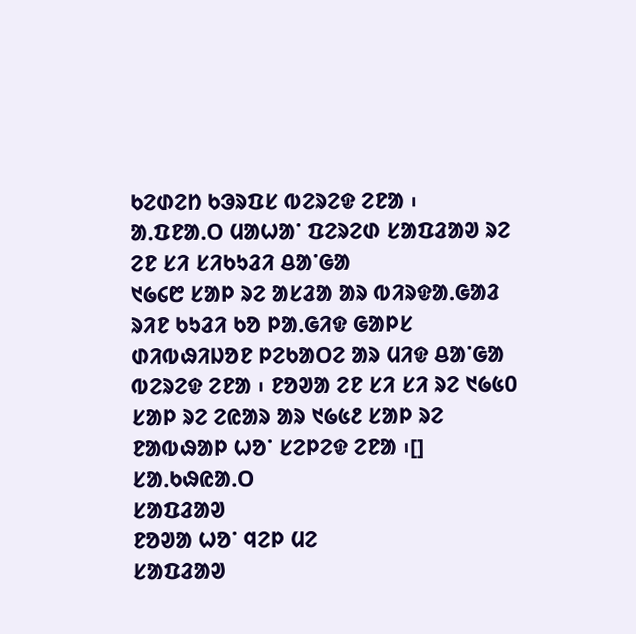ᱠᱮᱰᱮᱴ ᱠᱳᱨᱯᱥ ᱵᱮᱨᱮᱫ ᱮᱱᱟ ᱾
ᱟᱹᱯᱱᱟᱹᱛ ᱢᱟᱦᱟᱸ ᱯᱮᱨᱮᱰ ᱥᱟᱯᱲᱟᱣ ᱨᱮ ᱮᱱ ᱥᱤ ᱥᱤᱠᱩᱲᱤ ᱪᱟᱸᱜᱟ
᱑᱙᱔᱘ ᱥᱟᱞ ᱨᱮ ᱟᱥᱲᱟ ᱟᱨ ᱵᱤᱨᱫᱟᱹᱜᱟᱲ ᱨᱤᱱ ᱠᱩᱲᱤ ᱠᱚ ᱞᱟᱹᱜᱤᱫ ᱜᱟᱞᱥ ᱰᱤᱵᱷᱤᱡᱚᱱ ᱞᱮᱠᱟᱛᱮ ᱟᱨ ᱢᱤᱫ ᱪᱟᱸᱜᱟ ᱵᱮᱨᱮᱫ ᱮᱱᱟ ᱾ ᱱᱚᱣᱟ ᱮᱱ ᱥᱤ ᱥᱤ ᱨᱮ ᱑᱙᱕᱐ ᱥᱟᱞ ᱨᱮ ᱮᱭᱟᱨ ᱟᱨ ᱑᱙᱕᱒ ᱥᱟᱞ ᱨᱮ ᱱᱟᱵᱷᱟᱞ ᱦᱚᱸ ᱥᱮᱞᱮᱫ ᱮᱱᱟ ᱾[]
ᱥᱟᱹᱠᱷᱭᱟᱹᱛ
ᱥᱟᱯᱲᱟᱣ
ᱱᱚᱣᱟ ᱦᱚᱸ ᱧᱮᱞ ᱢᱮ
ᱥᱟᱯᱲᱟᱣ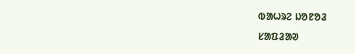ᱵᱟᱦᱨᱮ ᱡᱚᱱᱚᱲ
ᱥᱟᱯᱲᱟᱣ